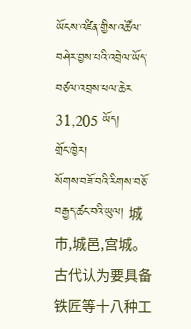ཡོངས་འཛིན་གྱིས་འཚོལ་བཤེར་བྱས་པའི་འབྲེལ་ཡོད་བཙལ་འབྲས་ཕལ་ཆེར 31,205 ཡོད།
གྲོང་ཁྱེར།
སོགས་བཟོ་བའི་རིགས་བཅོ་བརྒྱད་ཚང་བའི་ཡུལ། 城市,城邑,宫城。古代认为要具备铁匠等十八种工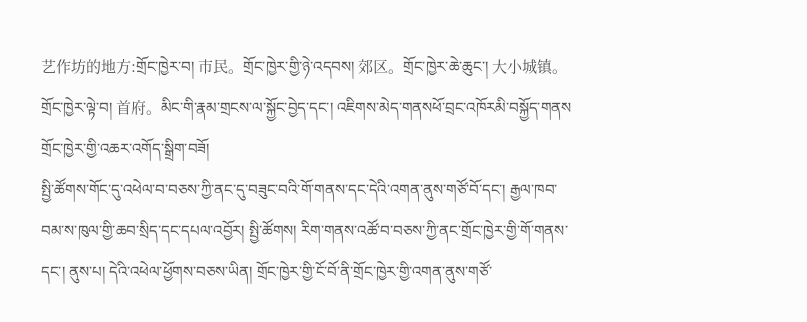艺作坊的地方:གྲོང་ཁྱེར་བ། 市民。གྲོང་ཁྱེར་གྱི་ཉེ་འདབས། 郊区。གྲོང་ཁྱེར་ཆེ་ཆུང་། 大小城镇。གྲོང་ཁྱེར་ལྟེ་བ། 首府。མིང་གི་རྣམ་གྲངས་ལ་སྐྱོང་བྱེད་དང་། འཇིགས་མེད་གནསཕོ་བྲང་འཁོརམི་བསྐྱོད་གནས
གྲོང་ཁྱེར་གྱི་འཆར་འགོད་སྒྲིག་བཟོ།
སྤྱི་ཚོགས་གོང་དུ་འཕེལ་བ་བཅས་ཀྱི་ནང་དུ་བཟུང་བའི་གོ་གནས་དང་དེའི་འགན་ནུས་གཙོ་བོ་དང་། རྒྱལ་ཁབ་བམ་ས་ཁུལ་གྱི་ཆབ་སྲིད་དང་དཔལ་འབྱོར། སྤྱི་ཚོགས། རིག་གནས་འཚོ་བ་བཅས་ཀྱི་ནང་གྲོང་ཁྱེར་གྱི་གོ་གནས་དང་། ནུས་པ། དེའི་འཕེལ་ཕྱོགས་བཅས་ཡིན། གྲོང་ཁྱེར་གྱི་ངོ་བོ་ནི་གྲོང་ཁྱེར་གྱི་འགན་ནུས་གཙོ་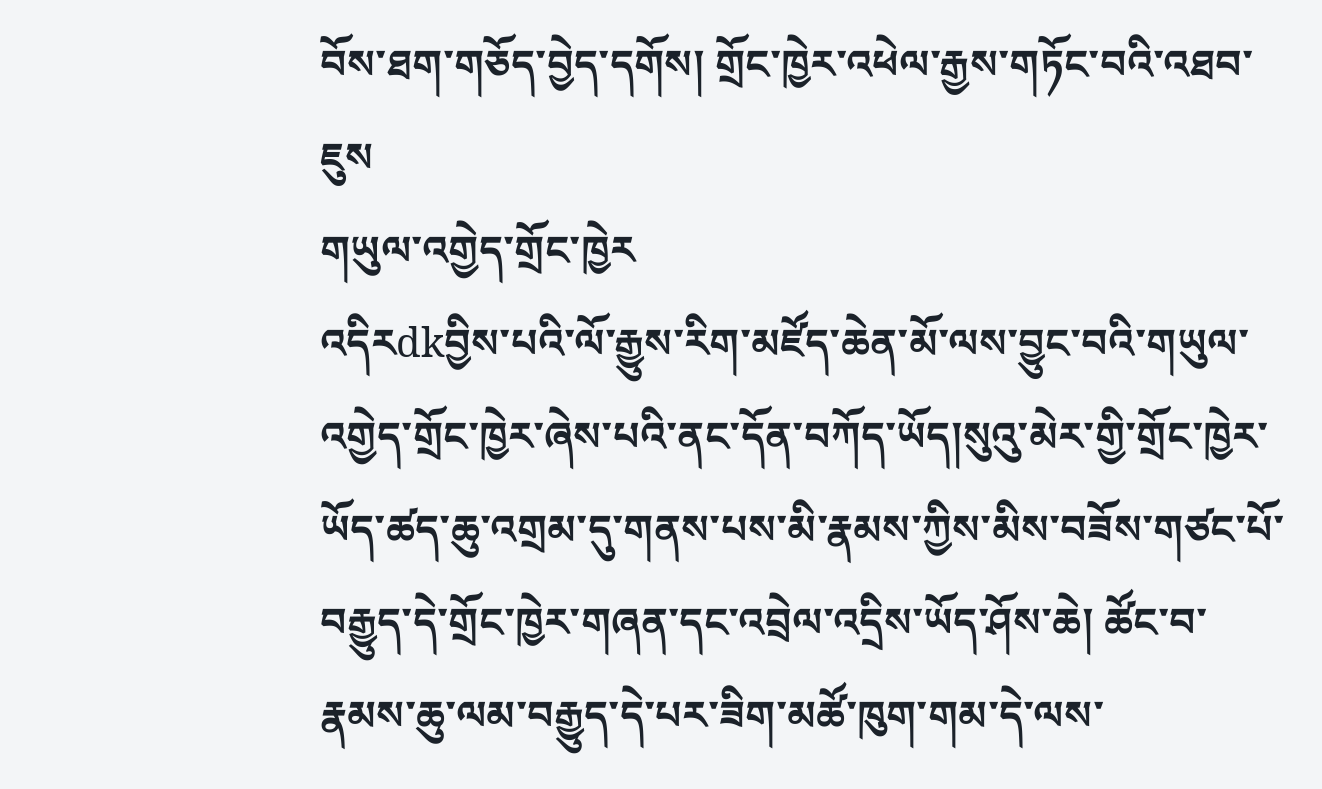བོས་ཐག་གཅོད་བྱེད་དགོས། གྲོང་ཁྱེར་འཕེལ་རྒྱས་གཏོང་བའི་འཐབ་ཇུས
གཡུལ་འགྱེད་གྲོང་ཁྱེར
འདིརdkབྱིས་པའི་ལོ་རྒྱུས་རིག་མཛོད་ཆེན་མོ་ལས་བྱུང་བའི་གཡུལ་འགྱེད་གྲོང་ཁྱེར་ཞེས་པའི་ནང་དོན་བཀོད་ཡོད།སུའུ་མེར་གྱི་གྲོང་ཁྱེར་ཡོད་ཚད་ཆུ་འགྲམ་དུ་གནས་པས་མི་རྣམས་ཀྱིས་མིས་བཟོས་གཙང་པོ་བརྒྱུད་དེ་གྲོང་ཁྱེར་གཞན་དང་འབྲེལ་འདྲིས་ཡོད་ཤོས་ཆེ། ཚོང་བ་རྣམས་ཆུ་ལམ་བརྒྱུད་དེ་པར་ཟིག་མཚོ་ཁུག་གམ་དེ་ལས་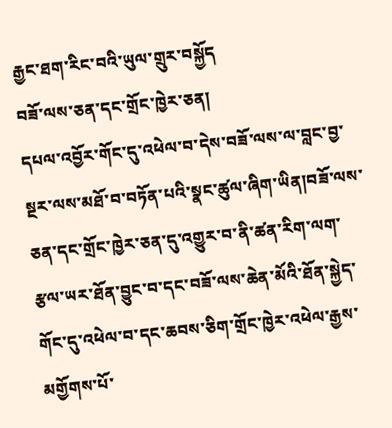རྒྱང་ཐག་རིང་བའི་ཡུལ་གྲུར་བསྐྱོད
བཟོ་ལས་ཅན་དང་གྲོང་ཁྱེར་ཅན།
དཔལ་འབྱོར་གོང་དུ་འཕེལ་བ་དེས་བཟོ་ལས་ལ་བླང་བྱ་སྔར་ལས་མཐོ་བ་བཏོན་པའི་སྣང་ཚུལ་ཞིག་ཡིན།བཟོ་ལས་ཅན་དང་གྲོང་ཁྱེར་ཅན་དུ་འགྱུར་བ་ནི་ཚན་རིག་ལག་རྩལ་ཡར་ཐོན་བྱུང་བ་དང་བཟོ་ལས་ཆེན་མོའི་ཐོན་སྐྱེད་གོང་དུ་འཕེལ་བ་དང་ཆབས་ཅིག་གྲོང་ཁྱེར་འཕེལ་རྒྱས་མགྱོགས་པོ་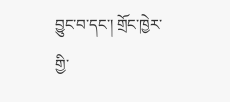བྱུང་བ་དང་། གྲོང་ཁྱེར་གྱི་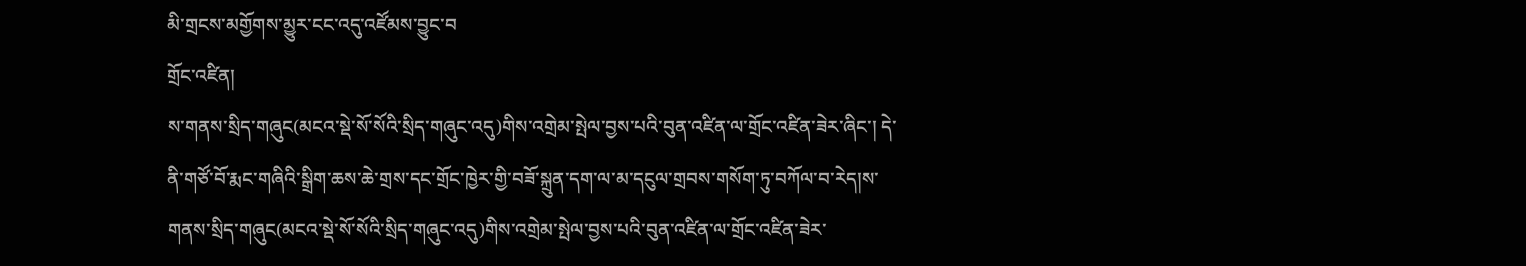མི་གྲངས་མགྱོགས་མྱུར་ངང་འདུ་འཛོམས་བྱུང་བ
གྲོང་འཛིན།
ས་གནས་སྲིད་གཞུང(མངའ་སྡེ་སོ་སོའི་སྲིད་གཞུང་འདུ)གིས་འགྲེམ་སྤེལ་བྱས་པའི་བུན་འཛིན་ལ་གྲོང་འཛིན་ཟེར་ཞིང་། དེ་ནི་གཙོ་བོ་རྨང་གཞིའི་སྒྲིག་ཆས་ཆེ་གྲས་དང་གྲོང་ཁྱེར་གྱི་བཟོ་སྐྲུན་དག་ལ་མ་དངུལ་གྲབས་གསོག་ཏུ་བཀོལ་བ་རེད།ས་གནས་སྲིད་གཞུང(མངའ་སྡེ་སོ་སོའི་སྲིད་གཞུང་འདུ)གིས་འགྲེམ་སྤེལ་བྱས་པའི་བུན་འཛིན་ལ་གྲོང་འཛིན་ཟེར་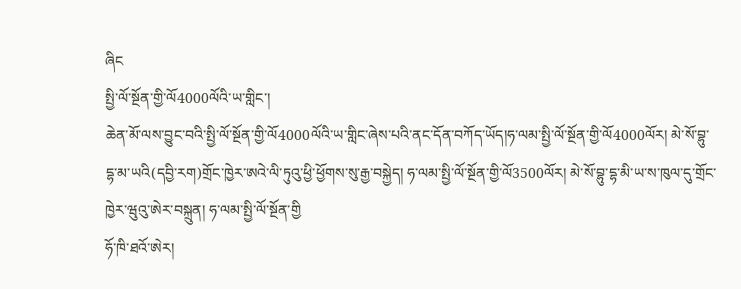ཞིང
སྤྱི་ལོ་སྔོན་གྱི་ལོ4000ལོའི་ཡ་གླིང་།
ཆེན་མོ་ལས་བྱུང་བའི་སྤྱི་ལོ་སྔོན་གྱི་ལོ4000ལོའི་ཡ་གླིང་ཞེས་པའི་ནང་དོན་བཀོད་ཡོད།ཧ་ལམ་སྤྱི་ལོ་སྔོན་གྱི་ལོ4000ལོར། མེ་སོ་བྷུ་དྷ་མ་ཡའི(དབྱི་རག)གྲོང་ཁྱེར་ཨའེ་ལི་ཏུའུ་ཕྱི་ཕྱོགས་སུ་རྒྱ་བསྐྱེད། ཧ་ལམ་སྤྱི་ལོ་སྔོན་གྱི་ལོ3500ལོར། མེ་སོ་བྷུ་དྷ་མི་ཡ་ས་ཁུལ་དུ་གྲོང་ཁྱེར་ཝུའུ་ཨེར་བསྐྲུན། ཧ་ལམ་སྤྱི་ལོ་སྔོན་གྱི
ཧོ་ཁི་ཐའོ་ཨེར།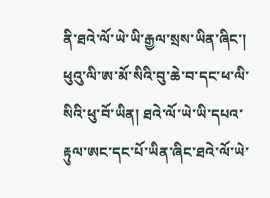ནི་ཐའེ་ལོ་ཡེ་ཡི་རྒྱལ་སྲས་ཡིན་ཞིང་། ཕུའུ་ལི་ཨ་མོ་སིའི་བུ་ཆེ་བ་དང་ཕ་ལི་སིའི་ཕུ་བོ་ཡིན། ཐའེ་ལོ་ཡེ་ཡི་དཔའ་རྟུལ་ཨང་དང་པོ་ཡིན་ཞིང་ཐའེ་ལོ་ཡེ་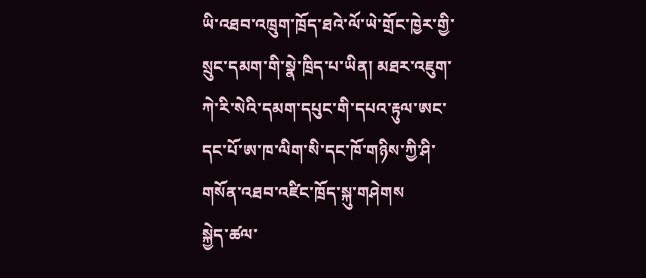ཡི་འཐབ་འཁྲུག་ཁྲོད་ཐའེ་ལོ་ཡེ་གྲོང་ཁྱེར་གྱི་སྲུང་དམག་གི་སྣེ་ཁྲིད་པ་ཡིན། མཐར་འཇུག་ཀེ་རི་སེའི་དམག་དཔུང་གི་དཔའ་རྟུལ་ཨང་དང་པོ་ཨ་ཁ་ལིག་སི་དང་ཁོ་གཉིས་ཀྱི་ཤི་གསོན་འཐབ་འཛིང་ཁྲོད་སྐུ་གཤེགས
སྐྱེད་ཚལ་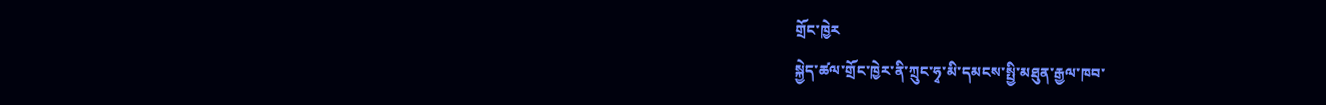གྲོང་ཁྱེར
སྐྱེད་ཚལ་གྲོང་ཁྱེར་ནི་ཀྲུང་ཧྭ་མི་དམངས་སྤྱི་མཐུན་རྒྱལ་ཁབ་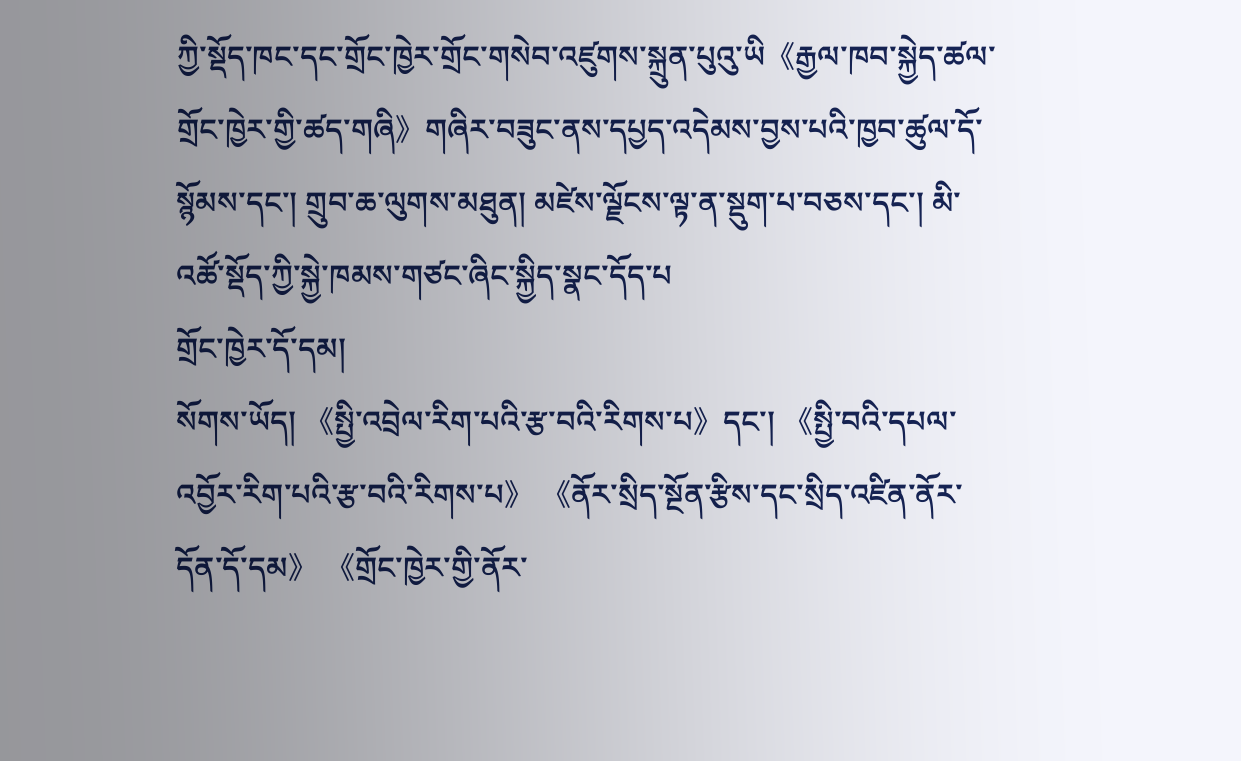ཀྱི་སྡོད་ཁང་དང་གྲོང་ཁྱེར་གྲོང་གསེབ་འཛུགས་སྐྲུན་པུའུ་ཡི《རྒྱལ་ཁབ་སྐྱེད་ཚལ་གྲོང་ཁྱེར་གྱི་ཚད་གཞི》གཞིར་བཟུང་ནས་དཔྱད་འདེམས་བྱས་པའི་ཁྱབ་ཚུལ་དོ་སྙོམས་དང་། གྲུབ་ཆ་ལུགས་མཐུན། མཛེས་ལྗོངས་ལྟ་ན་སྡུག་པ་བཅས་དང་། མི་འཚོ་སྡོད་ཀྱི་སྐྱེ་ཁམས་གཙང་ཞིང་སྐྱིད་སྣང་དོད་པ
གྲོང་ཁྱེར་དོ་དམ།
སོགས་ཡོད། 《སྤྱི་འབྲེལ་རིག་པའི་རྩ་བའི་རིགས་པ》དང་། 《སྤྱི་བའི་དཔལ་འབྱོར་རིག་པའི་རྩ་བའི་རིགས་པ》 《ནོར་སྲིད་སྔོན་རྩིས་དང་སྲིད་འཛིན་ནོར་དོན་དོ་དམ》 《གྲོང་ཁྱེར་གྱི་ནོར་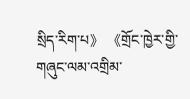སྲིད་རིག་པ》 《གྲོང་ཁྱེར་གྱི་གཞུང་ལམ་འགྲིམ་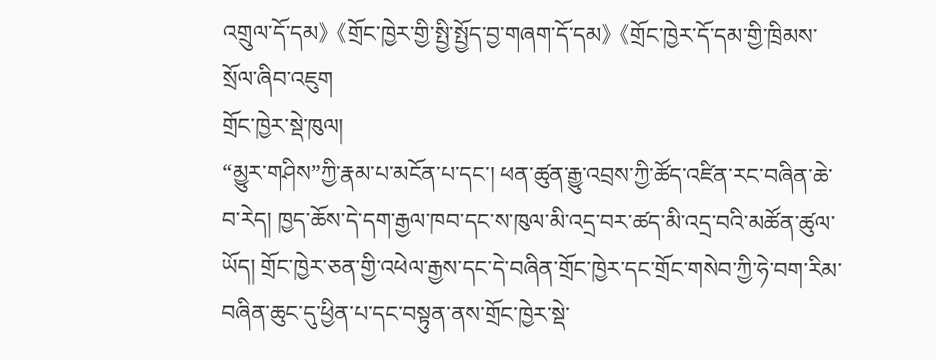འགྲུལ་དོ་དམ》 《གྲོང་ཁྱེར་གྱི་སྤྱི་སྤྱོད་བྱ་གཞག་དོ་དམ》 《གྲོང་ཁྱེར་དོ་དམ་གྱི་ཁྲིམས་སྲོལ་ཞིབ་འཇུག
གྲོང་ཁྱེར་སྡེ་ཁུལ།
“མྱུར་གཤིས”ཀྱི་རྣམ་པ་མངོན་པ་དང་། ཕན་ཚུན་རྒྱུ་འབྲས་ཀྱི་ཚོད་འཛིན་རང་བཞིན་ཆེ་བ་རེད། ཁྱད་ཆོས་དེ་དག་རྒྱལ་ཁབ་དང་ས་ཁུལ་མི་འདྲ་བར་ཚད་མི་འདྲ་བའི་མཚོན་ཚུལ་ཡོད། གྲོང་ཁྱེར་ཅན་གྱི་འཕེལ་རྒྱས་དང་དེ་བཞིན་གྲོང་ཁྱེར་དང་གྲོང་གསེབ་ཀྱི་ཧེ་བག་རིམ་བཞིན་ཆུང་དུ་ཕྱིན་པ་དང་བསྟུན་ནས་གྲོང་ཁྱེར་སྡེ་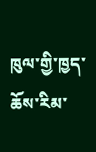ཁུལ་གྱི་ཁྱད་ཆོས་རིམ་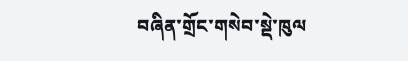བཞིན་གྲོང་གསེབ་སྡེ་ཁུལ